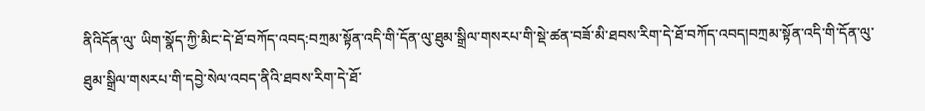ནིའིདོན་ལུ་ ཡིག་སྣོད་ཀྱི་མིང་དེ་ཐོ་བཀོད་འབད:བཀྲམ་སྟོན་འདི་གི་དོན་ལུ་ཐུམ་སྒྲིལ་གསརཔ་གི་སྡེ་ཚན་བཟོ་མི་ཐབས་རིག་དེ་ཐོ་བཀོད་འབད།བཀྲམ་སྟོན་འདི་གི་དོན་ལུ་ཐུམ་སྒྲིལ་གསརཔ་གི་དབྱེ་སེལ་འབད་ནིའི་ཐབས་རིག་དེ་ཐོ་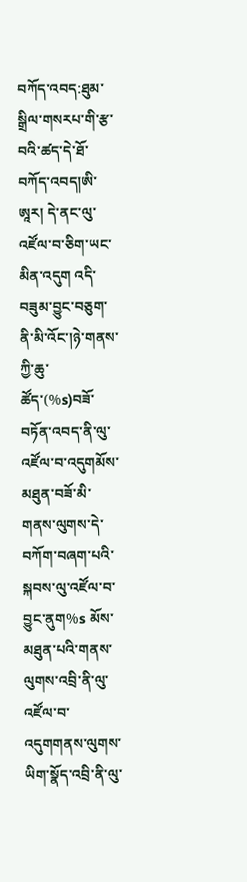བཀོད་འབད:ཐུམ་སྒྲིལ་གསརཔ་གི་རྩ་བའི་ཚད་དེ་ཐོ་བཀོད་འབད།ཨི་ཨཱར། དེ་ནང་ལུ་འཛོལ་བ་ཅིག་ཡང་མིན་འདུག འདི་བཟུམ་བྱུང་བཅུག་ནི་མི་འོང་།ཉེ་གནས་ཀྱི་ཆུ་ཚོད་(%s)བཟོ་བཏོན་འབད་ནི་ལུ་འཛོལ་བ་འདུགམོས་མཐུན་བཟོ་མི་གནས་ལུགས་དེ་བཀོག་བཞག་པའི་སྐབས་ལུ་འཛོལ་བ་བྱུང་ནུག%s མོས་མཐུན་པའི་གནས་ལུགས་འབྲི་ནི་ལུ་ འཛོལ་བ་འདུགགནས་ལུགས་ཡིག་སྣོད་འབྲི་ནི་ལུ་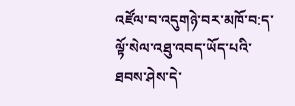འཛོལ་བ་འདུགཉེ་བར་མཁོ་བ:ད་ལྟོ་སེལ་འཐུ་འབད་ཡོད་པའི་ཐབས་ཤེས་དེ་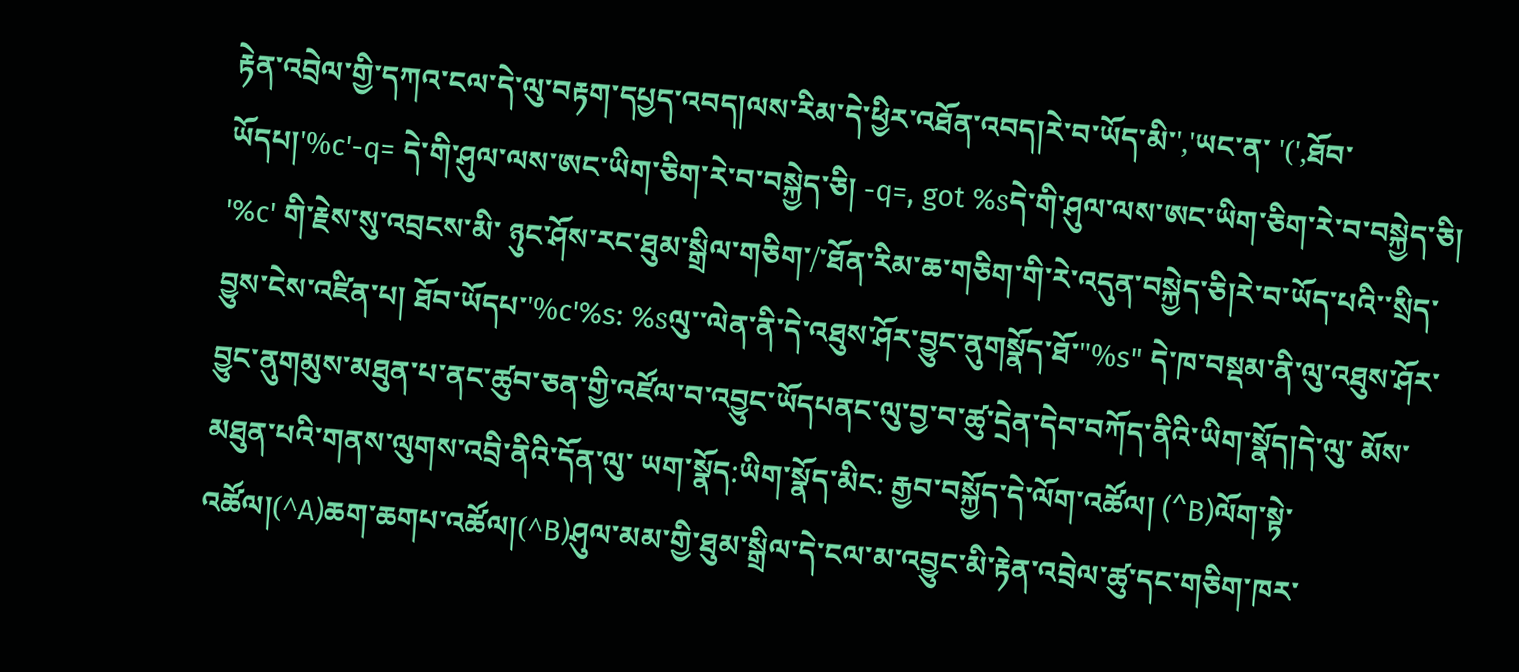རྟེན་འབྲེལ་གྱི་དཀའ་ངལ་དེ་ལུ་བརྟག་དཔྱད་འབད།ལས་རིམ་དེ་ཕྱིར་འཐོན་འབད།རེ་བ་ཡོད་མི་','ཡང་ན་ '(',ཐོབ་ཡོདཔ།'%c'-q= དེ་གི་ཤུལ་ལས་ཨང་ཡིག་ཅིག་རེ་བ་བསྐྱེད་ཅི། -q=, got %sདེ་གི་ཤུལ་ལས་ཨང་ཡིག་ཅིག་རེ་བ་བསྐྱེད་ཅི། '%c' གི་རྗེས་སུ་འབྲངས་མི་ ཉུང་ཤོས་རང་ཐུམ་སྒྲིལ་གཅིག་/་ཐོན་རིམ་ཆ་གཅིག་གི་རེ་འདུན་བསྐྱེད་ཅི།རེ་བ་ཡོད་པའི་་སྲིད་བྱུས་ངེས་འཛིན་པ། ཐོབ་ཡོདཔ་'%c'%s: %sལུ་་ལེན་ནི་དེ་འཐུས་ཤོར་བྱུང་ནུགསྣོད་ཐོ་"%s" དེ་ཁ་བསྡམ་ནི་ལུ་འཐུས་ཤོར་བྱུང་ནུགམུས་མཐུན་པ་ནང་ཚུབ་ཅན་གྱི་འཛོལ་བ་འབྱུང་ཡོདཔནང་ལུ་བྱ་བ་ཚུ་དྲེན་དེབ་བཀོད་ནིའི་ཡིག་སྣོད།དེ་ལུ་ མོས་མཐུན་པའི་གནས་ལུགས་འབྲི་ནིའི་དོན་ལུ་ ཡག་སྣོད:ཡིག་སྣོད་མིང: རྒྱབ་བསྐྱོད་དེ་ལོག་འཚོལ། (^B)ལོག་སྟེ་འཚོལ།(^A)ཆག་ཆགཔ་འཚོལ།(^B)ཤུལ་མམ་གྱི་ཐུམ་སྒྲིལ་དེ་ངལ་མ་འབྱུང་མི་རྟེན་འབྲེལ་ཚུ་དང་གཅིག་ཁར་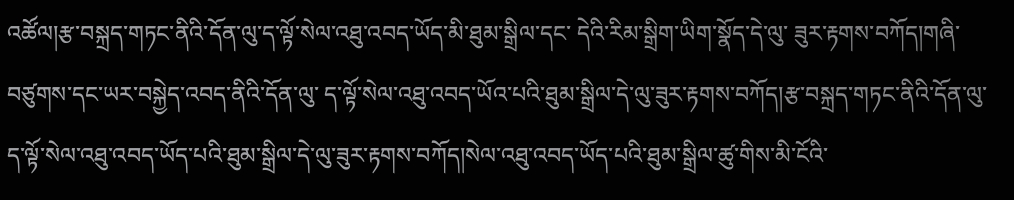འཚོལ།རྩ་བསྐྲད་གཏང་ནིའི་དོན་ལུ་ད་ལྟོ་སེལ་འཐུ་འབད་ཡོད་མི་ཐུམ་སྒྲིལ་དང་ དེའི་རིམ་སྒྲིག་ཡིག་སྣོད་དེ་ལུ་ ཟུར་རྟགས་བཀོད།གཞི་བཙུགས་དང་ཡར་བསྐྱེད་འབད་ནིའི་དོན་ལུ་ ད་ལྟོ་སེལ་འཐུ་འབད་ཡོའ་པའི་ཐུམ་སྒྲིལ་དེ་ལུ་ཟུར་རྟགས་བཀོད།རྩ་བསྐྲད་གཏང་ནིའི་དོན་ལུ་ ད་ལྟོ་སེལ་འཐུ་འབད་ཡོད་པའི་ཐུམ་སྒྲིལ་དེ་ལུ་ཟུར་རྟགས་བཀོད།སེལ་འཐུ་འབད་ཡོད་པའི་ཐུམ་སྒྲིལ་ཚུ་གིས་མི་ངོའི་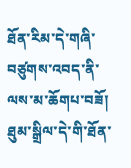ཐོན་རིམ་དེ་གཞི་བཙུགས་འབད་ནི་ལས་མ་ཆོགཔ་བཟོ། ཐུམ་སྒྲིལ་དེ་གི་ཐོན་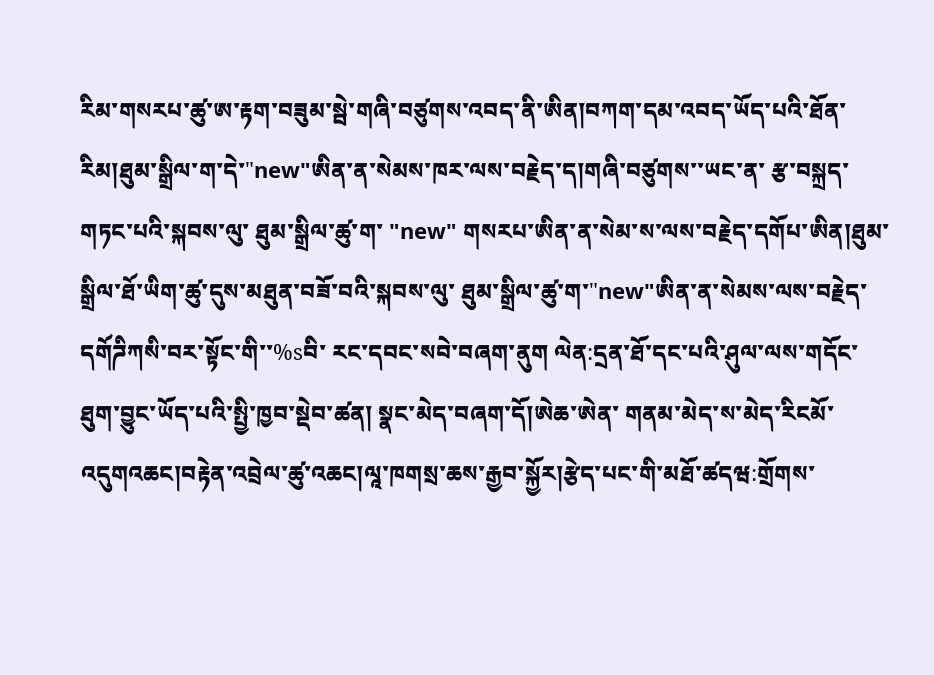རིམ་གསརཔ་ཚུ་ཨ་རྟག་བཟུམ་སྦེ་གཞི་བཙུགས་འབད་ནི་ཨིན།བཀག་དམ་འབད་ཡོད་པའི་ཐོན་རིམ།ཐུམ་སྒྲིལ་ག་དེ་"new"ཨིན་ན་སེམས་ཁར་ལས་བརྗེད་ད།གཞི་བཙུགས་་ཡང་ན་ རྩ་བསྐྲད་གཏང་པའི་སྐབས་ལུ་ ཐུམ་སྒྲིལ་ཚུ་ག་ "new" གསརཔ་ཨིན་ན་སེམ་ས་ལས་བརྗེད་དགོཔ་ཨིན།ཐུམ་སྒྲིལ་ཐོ་ཡིག་ཚུ་དུས་མཐུན་བཟོ་བའི་སྐབས་ལུ་ ཐུམ་སྒྲིལ་ཚུ་ག་"new"ཨིན་ན་སེམས་ལས་བརྗེད་དགོཌིཀསི་བར་སྟོང་གི་་%sབི་ རང་དབང་སབེ་བཞག་ནུག ལེན:དྲན་ཐོ་དང་པའི་ཤུལ་ལས་གདོང་ཐུག་བྱུང་ཡོད་པའི་སྤྱི་ཁྱབ་སྡེབ་ཚན། སྣང་མེད་བཞག་དོ།ཨེཆ་ཨེན་ གནམ་མེད་ས་མེད་རིངམོ་འདུགའཆང།བརྟེན་འབྲེལ་ཚུ་འཆང།ལཱ་ཁགསྲ་ཆས་རྒྱབ་སྐྱོར།རྩེད་པང་གི་མཐོ་ཚདཝ:གྲོགས་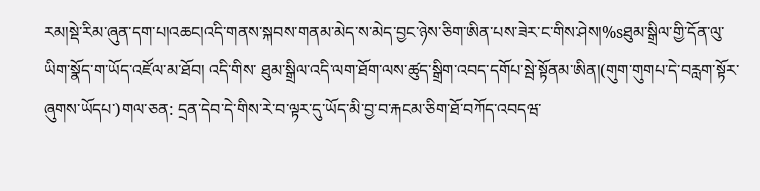རམ།སྡེ་རིམ་ཞུན་དག་པ།འཆང།འདི་གནས་སྐབས་གནམ་མེད་ས་མེད་བྱང་ཉེས་ཅིག་ཨིན་པས་ཟེར་ང་གིས་ཤེས།%sཐུམ་སྒྲིལ་གྱི་དོན་ལུ་ ཡིག་སྣོད་ག་ཡོད་འཛོལ་མ་ཐོབ། འདི་གིས་ ཐུམ་སྒྲིལ་འདི་ལག་ཐོག་ལས་ཚུད་སྒྲིག་འབད་དགོཔ་སྦེ་སྟོནམ་ཨིན།(གུག་གུགཔ་དེ་བརླག་སྟོར་ཞུགས་ཡོདཔ་)གལ་ཅན: དྲན་དེབ་དེ་གིས་རེ་བ་ལྟར་དུ་ཡོད་མི་བྱ་བ་རྐངམ་ཅིག་ཐོ་བཀོད་འབདཝ་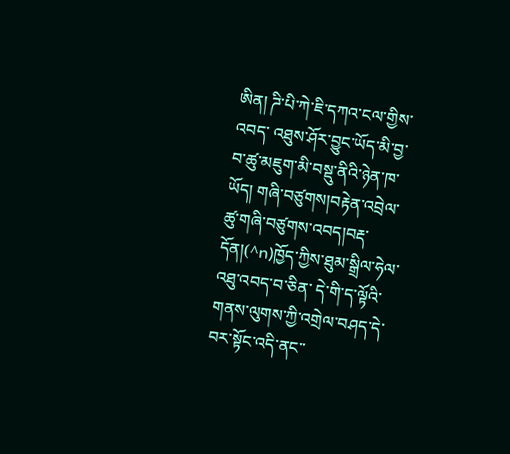ཨིན། ཌི་པི་ཀེ་ཇི་དཀའ་ངལ་གྱིས་འབད་ འཐུས་ཤོར་བྱུང་ཡོད་མི་བྱ་བ་ཚུ་མཇུག་མི་བསྡུ་ནིའི་ཉེན་ཁ་ཡོད། གཞི་བཙུགས།བརྟེན་འབྲེལ་ཚུ་གཞི་བཙུགས་འབད།བརྡ་དོན།(^n)ཁྱོད་ཀྱིས་ཐུམ་སྒྲིལ་ཧེལ་འཐུ་འབད་བ་ཅིན་ དེ་གི་ད་ལྟོའི་གནས་ལུགས་ཀྱི་འགྲེལ་བཤད་དེ་ བར་སྟོང་འདི་ནང་་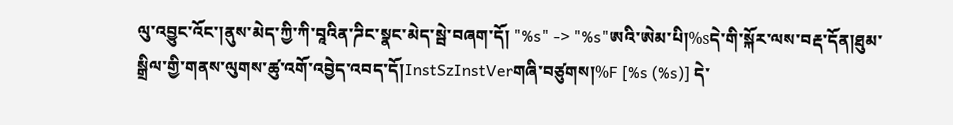ལུ་འབྱུང་འོང་།ནུས་མེད་ཀྱི་ཀི་བཱའིན་ཌིང་སྣང་མེད་སྦེ་བཞག་དོ། "%s" -> "%s"ཨའི་ཨེམ་པི།%sདེ་གི་སྐོར་ལས་བརྡ་དོན།ཐུམ་སྒྲིལ་གྱི་གནས་ལུགས་ཚུ་འགོ་འབྱེད་འབད་དོ།InstSzInstVerགཞི་བཙུགས།%F [%s (%s)] དེ་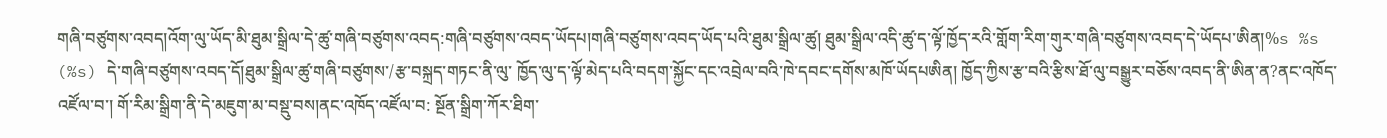གཞི་བཙུགས་འབད།འོག་ལུ་ཡོད་མི་ཐུམ་སྒྲིལ་དེ་ཚུ་གཞི་བཙུགས་འབད:གཞི་བཙུགས་འབད་ཡོདཔ།གཞི་བཙུགས་འབད་ཡོད་པའི་ཐུམ་སྒྲིལ་ཚུ། ཐུམ་སྒྲིལ་འདི་ཚུ་ད་ལྟོ་ཁྱོད་རའི་གློག་རིག་གུར་གཞི་བཙུགས་འབད་དེ་ཡོདཔ་ཨིན།%s %s (%s) དེ་གཞི་བཙུགས་འབད་དོ།ཐུམ་སྒྲིལ་ཚུ་གཞི་བཙུགས་/རྩ་བསྐྲད་གཏང་ནི་ལུ་ ཁྱོད་ལུ་ད་ལྟོ་མེད་པའི་བདག་སྐྱོང་དང་འབྲེལ་བའི་ཁེ་དབང་དགོས་མཁོ་ཡོདཔཨིན། ཁྱོད་ཀྱིས་རྩ་བའི་རྩིས་ཐོ་ལུ་བསྒྱུར་བཅོས་འབད་ནི་ཨིན་ན?ནང་འཁོད་འཛོལ་བ་། གོ་རིམ་སྒྲིག་ནི་དེ་མཇུག་མ་བསྡུ་བས།ནང་འཁོད་འཛོལ་བ: སྔོན་སྒྲིག་ཀོར་ཐིག་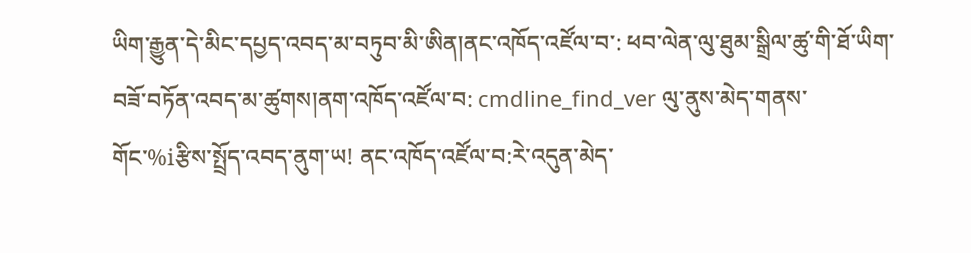ཡིག་རྒྱུན་དེ་མིང་དཔྱད་འབད་མ་བཏུབ་མི་ཨིན།ནང་འཁོད་འཛོལ་བ་: ཕབ་ལེན་ལུ་ཐུམ་སྒྲིལ་ཚུ་གི་ཐོ་ཡིག་བཟོ་བཏོན་འབད་མ་ཚུགས།ནག་འཁོད་འཛོལ་བ: cmdline_find_ver ལུ་ནུས་མེད་གནས་གོང་%iརྩིས་སྤྲོད་འབད་ནུག་ཡ! ནང་འཁོད་འཛོལ་བ:རེ་འདུན་མེད་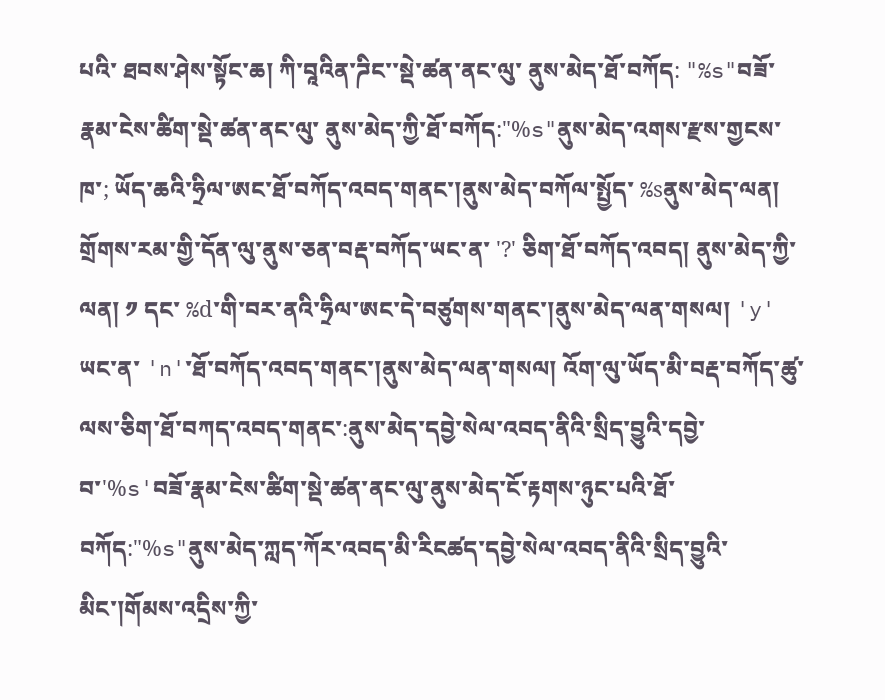པའི་ ཐབས་ཤེས་སྟོང་ཆ། ཀི་བཱའིན་ཌིང་་སྡེ་ཚན་ནང་ལུ་ ནུས་མེད་ཐོ་བཀོད: "%s"བཟོ་རྣམ་ངེས་ཚིག་སྡེ་ཚན་ནང་ལུ་ ནུས་མེད་ཀྱི་ཐོ་བཀོད:"%s"ནུས་མེད་འགས་རྫས་གྱངས་ཁ་; ཡོད་ཆའི་ཧྲིལ་ཨང་ཐོ་བཀོད་འབད་གནང་།ནུས་མེད་བཀོལ་སྤྱོད་ %sནུས་མེད་ལན། གྲོགས་རམ་གྱི་དོན་ལུ་ནུས་ཅན་བརྡ་བཀོད་ཡང་ན་ '?' ཅིག་ཐོ་བཀོད་འབད། ནུས་མེད་ཀྱི་ལན། ༡ དང་ %d་གི་བར་ནའི་ཧྲིལ་ཨང་དེ་བཙུགས་གནང་།ནུས་མེད་ལན་གསལ། 'y' ཡང་ན་ 'n'་ཐོ་བཀོད་འབད་གནང་།ནུས་མེད་ལན་གསལ། འོག་ལུ་ཡོད་མི་བརྡ་བཀོད་ཚུ་ལས་ཅིག་ཐོ་བཀད་འབད་གནང་:ནུས་མེད་དབྱེ་སེལ་འབད་ནིའི་སྲིད་བྱུའི་དབྱེ་བ་'%s'བཟོ་རྣམ་ངེས་ཚིག་སྡེ་ཚན་ནང་ལུ་ནུས་མེད་ངོ་རྟགས་ཉུང་པའི་ཐོ་བཀོད:"%s"ནུས་མེད་ཀླད་ཀོར་འབད་མི་རིངཚད་དབྱེ་སེལ་འབད་ནིའི་སྲིད་བྱུའི་མིང་།གོམས་འདྲིས་ཀྱི་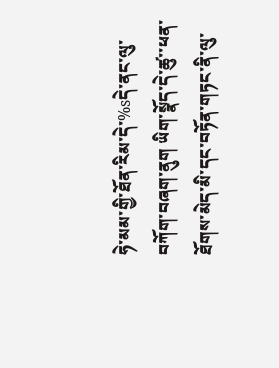ཧེ་མམ་གྱི་ཐོན་རིམ་དེ་%sདེ་ནང་ལུ་བཀོག་བཞག་ནུག ཡིག་སྣོད་དེ་ཚུ་་ཕན་ཐོགས་མེད་མི་དང་བཏོན་གཏང་ནི་ལུ་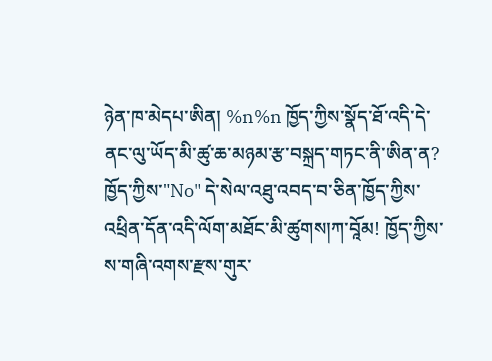ཉེན་ཁ་མེདཔ་ཨིན། %n%n ཁྱོད་ཀྱིས་སྣོད་ཐོ་འདི་དེ་ནང་ལུ་ཡོད་མི་ཚུ་ཆ་མཉམ་རྩ་བསྐྲད་གཏང་ནི་ཨིན་ན? ཁྱོད་ཀྱིས་"No" དེ་སེལ་འཐུ་འབད་བ་ཅིན་ཁྱོད་ཀྱིས་འཕྲིན་དོན་འདི་ལོག་མཐོང་མི་ཚུགས།ཀ་བཱོམ! ཁྱོད་ཀྱིས་ས་གཞི་འགས་རྫས་གུར་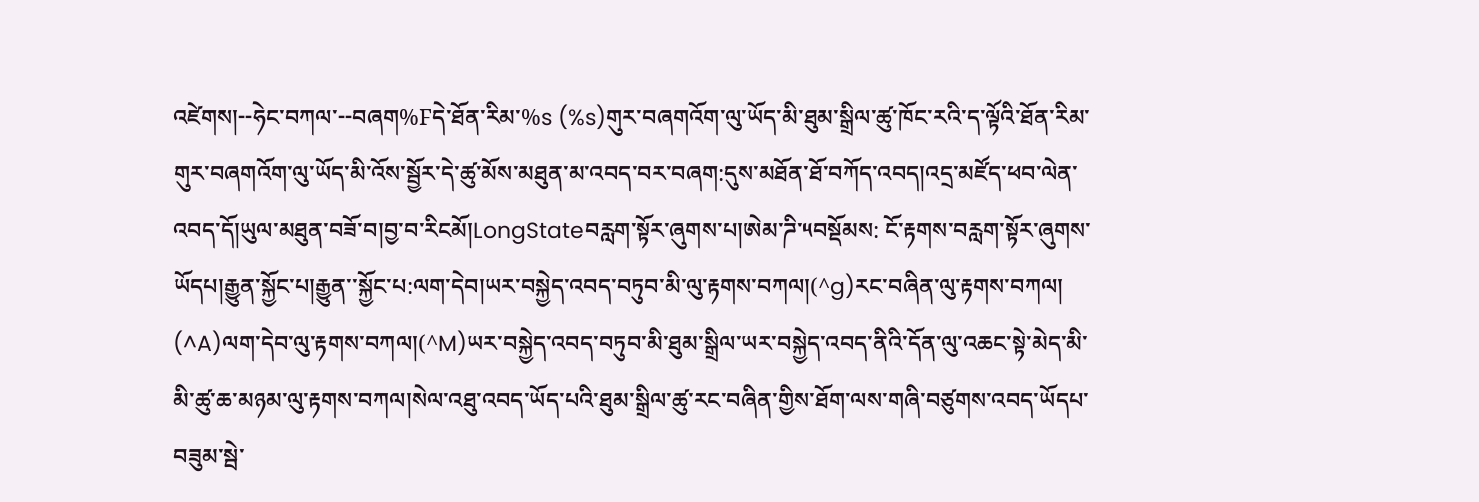འཛེགས།--ཧེང་བཀལ་--བཞག%Fདེ་ཐོན་རིམ་%s (%s)གུར་བཞགའོག་ལུ་ཡོད་མི་ཐུམ་སྒྲིལ་ཚུ་ཁོང་རའི་ད་ལྟོའི་ཐོན་རིམ་གུར་བཞགའོག་ལུ་ཡོད་མི་འོས་སྦྱོར་དེ་ཚུ་མོས་མཐུན་མ་འབད་བར་བཞག:དུས་མཐོན་ཐོ་བཀོད་འབད།འདྲ་མཛོད་ཕབ་ལེན་འབད་དོ།ཡུལ་མཐུན་བཟོ་བ།བྱ་བ་རིངམོ།LongStateབརླག་སྟོར་ཞུགས་པ།ཨེམ་ཌི་༥བསྡོམས: ངོ་རྟགས་བརླག་སྟོར་ཞུགས་ཡོདཔ།རྒྱུན་སྐྱོང་པ།རྒྱུན་་སྐྱོང་པ:ལག་དེབ།ཡར་བསྐྱེད་འབད་བཏུབ་མི་ལུ་རྟགས་བཀལ།(^g)རང་བཞིན་ལུ་རྟགས་བཀལ། (^A)ལག་དེབ་ལུ་རྟགས་བཀལ།(^M)ཡར་བསྐྱེད་འབད་བཏུབ་མི་ཐུམ་སྒྲིལ་ཡར་བསྐྱེད་འབད་ནིའི་དོན་ལུ་འཆང་སྟེ་མེད་མི་མི་ཚུ་ཆ་མཉམ་ལུ་རྟགས་བཀལ།སེལ་འཐུ་འབད་ཡོད་པའི་ཐུམ་སྒྲིལ་ཚུ་རང་བཞིན་གྱིས་ཐོག་ལས་གཞི་བཙུགས་འབད་ཡོདཔ་བཟུམ་སྦེ་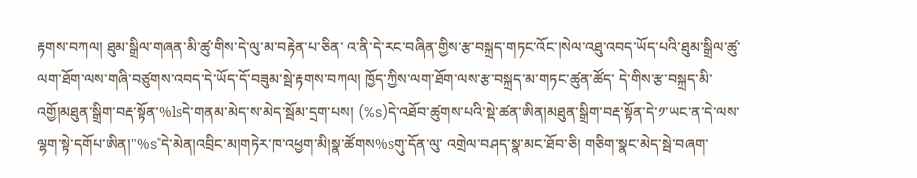རྟགས་བཀལ། ཐུམ་སྒྲིལ་གཞན་མི་ཚུ་གིས་དེ་ལུ་མ་བརྟེན་པ་ཅིན་ འ་ནི་དེ་རང་བཞིན་གྱིས་རྩ་བསྐྲད་གཏང་འོང་།སེལ་འཐུ་འབད་ཡོད་པའི་ཐུམ་སྒྲིལ་ཚུ་ལག་ཐོག་ལས་གཞི་བཙུགས་འབད་དེ་ཡོད་དོ་བཟུམ་སྦེ་རྟགས་བཀལ། ཁྱོད་ཀྱིས་ལག་ཐོག་ལས་རྩ་བསྐྲད་མ་གཏང་ཚུན་ཚོད་ དེ་གིས་རྩ་བསྐྲད་མི་འགྱོ།མཐུན་སྒྲིག་བརྡ་སྟོན་%lsདེ་གནམ་མེད་ས་མེད་སྦོམ་དྲག་པས། (%s)དེ་འཐོབ་ཚུགས་པའི་སྡེ་ཚན་ཨིན།མཐུན་སྒྲིག་བརྡ་སྟོན་དེ་༡་ཡང་ན་དེ་ལས་ལྷག་སྟེ་དགོཔ་ཨིན།"%s"དེ་མེན།འབྲིང་མ།གཏེར་ཁ་འཕྱག་མི།སྣ་ཚོགས%sགུ་དོན་ལུ་ འགྲེལ་བཤད་སྣ་མང་ཐོབ་ཅི། གཅིག་སྣང་མེད་སྦེ་བཞག་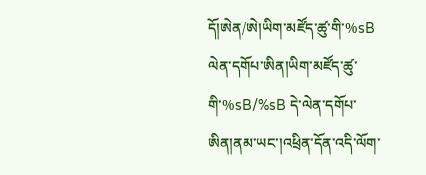དོ།ཨེན/ཨེ།ཡིག་མཛོད་ཚུ་གི་%sB ལེན་དགོཔ་ཨིན།ཡིག་མཛོད་ཚུ་གི་%sB/%sB དེ་ལེན་དགོཔ་ཨིན།ནམ་ཡང་།འཕྲིན་དོན་འདི་ལོག་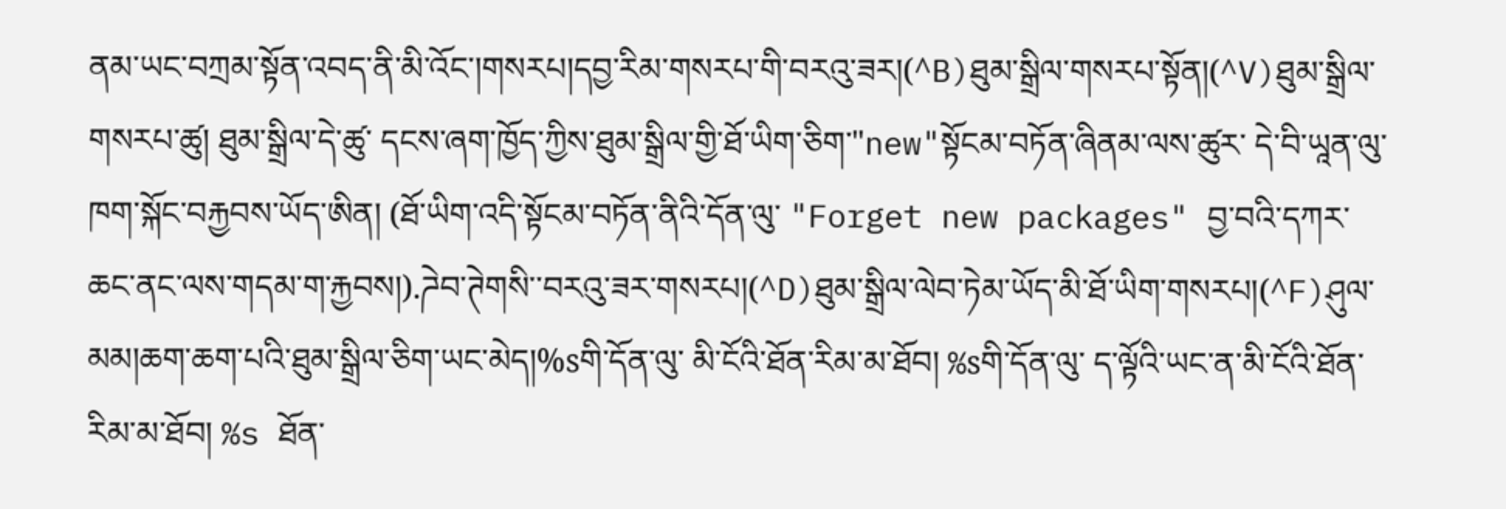ནམ་ཡང་བཀྲམ་སྟོན་འབད་ནི་མི་འོང་།གསརཔ།དབྱ་རིམ་གསརཔ་གི་བརའུ་ཟར།(^B)ཐུམ་སྒྲིལ་གསརཔ་སྟོན།(^V)ཐུམ་སྒྲིལ་གསརཔ་ཚུ། ཐུམ་སྒྲིལ་དེ་ཚུ་ དངས་ཞག་ཁྱོད་ཀྱིས་ཐུམ་སྒྲིལ་གྱི་ཐོ་ཡིག་ཅིག་"new"སྟོངམ་བཏོན་ཞིནམ་ལས་ཚུར་ དེ་བི་ཡཱན་ལུ་ཁག་སྐོང་བརྐྱབས་ཡོད་ཨིན། (ཐོ་ཡིག་འདི་སྟོངམ་བཏོན་ནིའི་དོན་ལུ་ "Forget new packages" བྱ་བའི་དཀར་ཆང་ནང་ལས་གདམ་ག་རྐྱབས།).ཌེབ་ཊེགསི་་བརའུ་ཟར་གསརཔ།(^D)ཐུམ་སྒྲིལ་ལེབ་ཏེམ་ཡོད་མི་ཐོ་ཡིག་གསརཔ།(^F)ཤུལ་མམ།ཆག་ཆག་པའི་ཐུམ་སྒྲིལ་ཅིག་ཡང་མེད།%sགི་དོན་ལུ་ མི་ངོའི་ཐོན་རིམ་མ་ཐོབ། %sགི་དོན་ལུ་ ད་ལྟོའི་ཡང་ན་མི་ངོའི་ཐོན་རིམ་མ་ཐོབ། %s ཐོན་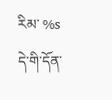རིམ་ %s དེ་གི་དོན་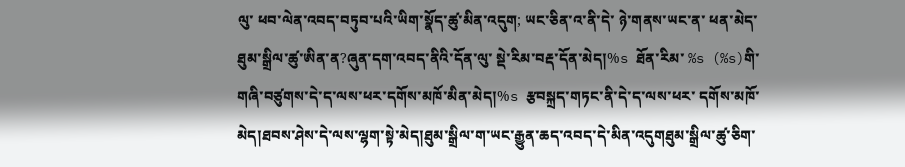ལུ་ ཕབ་ལེན་འབད་བཏུབ་པའི་ཡིག་སྣོད་ཚུ་མིན་འདུག; ཡང་ཅིན་འ་ནི་དེ་ ཉེ་གནས་ཡང་ན་ ཕན་མེད་ཐུམ་སྒྲིལ་ཚུ་ཨིན་ན?ཞུན་དག་འབད་ནིའི་དོན་ལུ་ སྡེ་རིམ་བརྡ་དོན་མེད།%s ཐོན་རིམ་ %s (%s)གི་གཞི་བཙུགས་དེ་ད་ལས་ཕར་དགོས་མཁོ་མིན་མེད།%s རྩབསྐྲད་གཏང་ནི་དེ་ད་ལས་ཕར་ དགོས་མཁོ་མེད།ཐབས་ཤེས་དེ་ལས་ལྷག་སྟེ་མེད།ཐུམ་སྒྲིལ་ག་ཡང་རྒྱུན་ཆད་འབད་དེ་མིན་འདུགཐུམ་སྒྲིལ་ཚུ་ཅིག་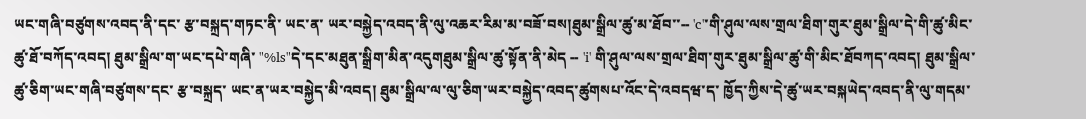ཡང་གཞི་བཙུགས་འབད་ནི་དང་ རྩ་བསྐྲད་གཏང་ནི་ ཡང་ན་ ཡར་བསྐྱེད་འབད་ནི་ལུ་འཆར་རིམ་མ་བཟོ་བས།ཐུམ་སྒྲིལ་ཚུ་མ་ཐོབ་་-- 'c'་གི་ཤུལ་ལས་གྲལ་ཐིག་གུར་ཐུམ་སྒྲིལ་དེ་གི་ཚུ་མིང་ཚུ་ཐོ་བཀོད་འབད། ཐུམ་སྒྲིལ་ག་ཡང་དཔེ་གཞི་ "%ls"དེ་དང་མཐུན་སྒྲིག་མིན་འདུགཐུམ་སྒྲིལ་ཚུ་སྟོན་ནི་མེད -- 'i' གི་ཤུལ་ལས་གྲལ་ཐིག་གུར་ཐུམ་སྒྲིལ་ཚུ་གི་མིང་ཐོབཀད་འབད། ཐུམ་སྒྲིལ་ཚུ་ཅིག་ཡང་གཞི་བཙུགས་དང་ རྩ་བསྐྲད་ ཡང་ན་ཡར་བསྐྱེད་མི་འབད། ཐུམ་སྒྲིལ་ལ་ལུ་ཅིག་ཡར་བསྐྱེད་འབད་ཚུགསཔ་འོང་དེ་འབདཝ་ད་ ཁྱོད་ཀྱིས་དེ་ཚུ་ཡར་བསྐཡེད་འབད་ནི་ལུ་གདམ་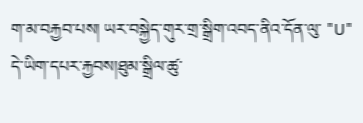ག་མ་བརྐྱབ་པས། ཡར་བསྐྱེད་གུར་གྲ་སྒྲིག་འབད་ནིའ་དོན་ལུ་ "U" དེ་ཡིག་དཔར་རྐྱབས།ཐུམ་སྒྲིལ་ཚུ་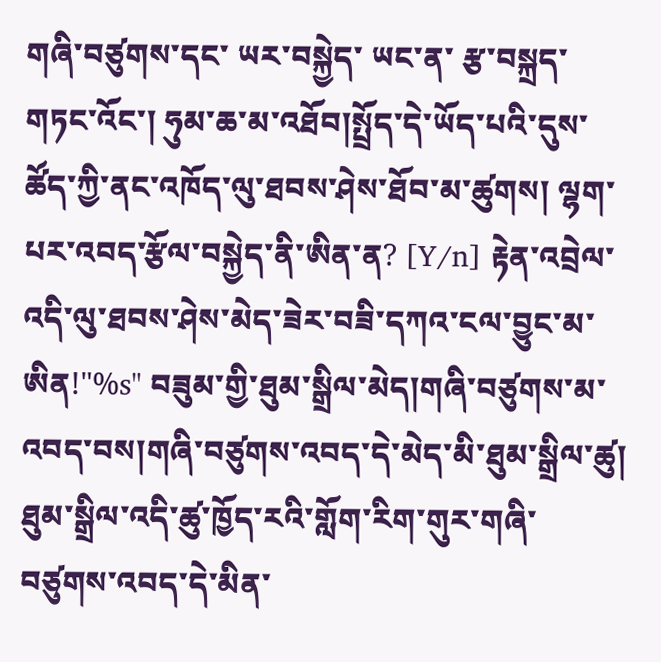གཞི་བཙུགས་དང་ ཡར་བསྐྱེད་ ཡང་ན་ རྩ་བསྐྲད་གཏང་འོང་། ཧུམ་ཆ་མ་འཐོབ།སྤྲོད་དེ་ཡོད་པའི་དུས་ཚོད་ཀྱི་ནང་འཁོད་ལུ་ཐབས་ཤེས་ཐོབ་མ་ཚུགས། ལྷག་པར་འབད་རྩོལ་བསྐྱེད་ནི་ཨིན་ན? [Y/n] རྟེན་འབྲེལ་འདི་ལུ་ཐབས་ཤེས་མེད་ཟེར་བཟི་དཀའ་ངལ་བྱུང་མ་ཨིན!"%s" བཟུམ་གྱི་ཐུམ་སྒྲིལ་མེད།གཞི་བཙུགས་མ་འབད་བས།གཞི་བཙུགས་འབད་དེ་མེད་མི་ཐུམ་སྒྲིལ་ཚུ། ཐུམ་སྒྲིལ་འདི་ཚུ་ཁྱོད་རའི་གློག་རིག་གུར་གཞི་བཙུགས་འབད་དེ་མིན་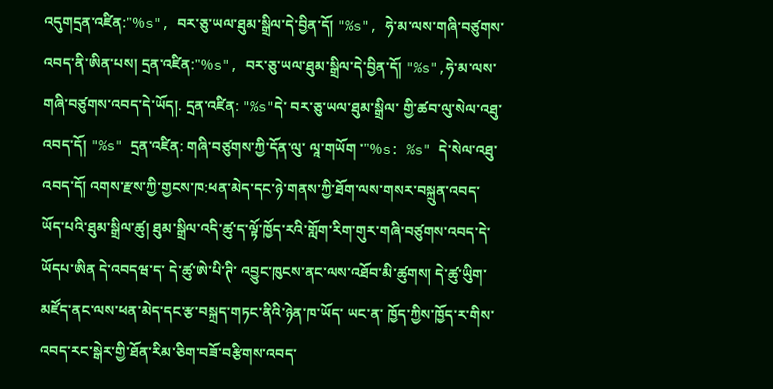འདུགདྲན་འཛིན:"%s", བར་ཅུ་ཡལ་ཐུམ་སྒྲིལ་དེ་བྱིན་དོ། "%s", ཧེ་མ་ལས་གཞི་བཙུགས་འབད་ནི་ཨིན་པས། དྲན་འཛིན:"%s", བར་ཅུ་ཡལ་ཐུམ་སྒྲིལ་དེ་བྱིན་དོ། "%s",ཧེ་མ་ལས་གཞི་བཙུགས་འབད་དེ་ཡོད།. དྲན་འཛིན: "%s"དེ་ བར་ཅུ་ཡལ་ཐུམ་སྒྲིལ་ གྱི་ཚབ་ལུ་སེལ་འཐུ་འབད་དོ། "%s" དྲན་འཛིན: གཞི་བཙུགས་ཀྱི་དོན་ལུ་ ལཱ་གཡོག ་"%s: %s" དེ་སེལ་འཐུ་འབད་དོ། འགས་རྫས་ཀྱི་གྱངས་ཁ:ཕན་མེད་དང་ཉེ་གནས་ཀྱི་ཐོག་ལས་གསར་བསྐྲུན་འབད་ཡོད་པའི་ཐུམ་སྒྲིལ་ཚུ། ཐུམ་སྒྲིལ་འདི་ཚུ་ད་ལྟོ་ཁྱོད་རའི་གློག་རིག་གུར་གཞི་བཙུགས་འབད་དེ་ཡོདཔ་ཨིན དེ་འབདཝ་ད་ དེ་ཚུ་ཨེ་པི་ཊི་ འབྱུང་ཁུངས་ནང་ལས་འཐོབ་མི་ཚུགས། དེ་ཚུ་ཡིུག་མཛོད་ནང་ལས་ཕན་མེད་དང་རྩ་བསྐྲད་གཏང་ནིའི་ཉེན་ཁ་ཡོད་ ཡང་ན་ ཁྱོད་ཀྱིས་ཁྱོད་ར་གིས་འབད་རང་སྒེར་གྱི་ཐོན་རིམ་ཅིག་བཟོ་བརྩིགས་འབད་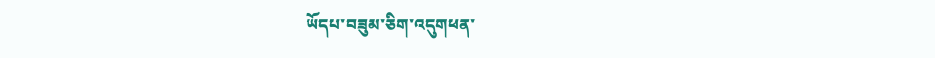ཡོདཔ་བཟུམ་ཅིག་འདུགཕན་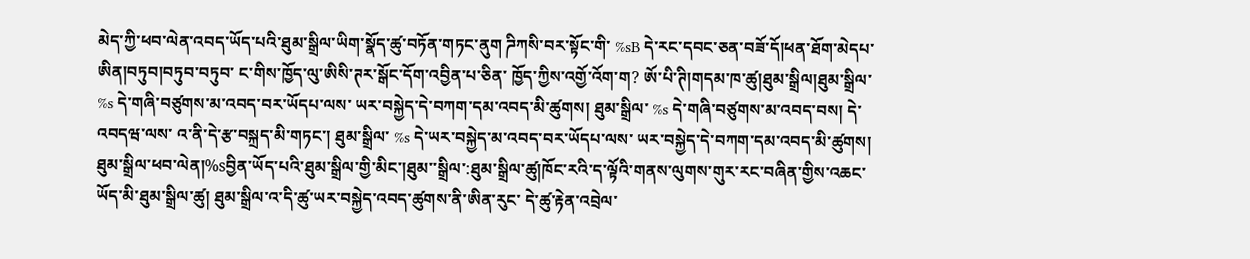མེད་ཀྱི་ཕབ་ལེན་འབད་ཡོད་པའི་ཐུམ་སྒྲིལ་ཡིག་སྣོད་ཚུ་བཏོན་གཏང་ནུག ཌིཀསི་བར་སྟོང་གི་ %sB དེ་རང་དབང་ཅན་བཟོ་དོ།ཕན་ཐོག་མེདཔ་ཨིན།བཏུབ།བཏུབ་བཏུབ་ ང་གིས་ཁྱོད་ལུ་ཨིསི་ཊར་སྒོང་དོག་འབྱིན་པ་ཅིན་ ཁྱོད་ཀྱིས་འགྱོ་འོག་ག? ཨོ་པི་ཊི།གདམ་ཁ་ཚུ།ཐུམ་སྒྲིལ།ཐུམ་སྒྲིལ་ %s དེ་གཞི་བཙུགས་མ་འབད་བར་ཡོདཔ་ལས་ ཡར་བསྐྱེད་དེ་བཀག་དམ་འབད་མི་ཚུགས། ཐུམ་སྒྲིལ་ %s དེ་གཞི་བཙུགས་མ་འབད་བས། དེ་འབདཝ་ལས་ འ་ནི་དེ་རྩ་བསྐྲད་མི་གཏང་། ཐུམ་སྒྲིལ་ %s དེ་ཡར་བསྐྱེད་མ་འབད་བར་ཡོདཔ་ལས་ ཡར་བསྐྱེད་དེ་བཀག་དམ་འབད་མི་ཚུགས། ཐུམ་སྒྲིལ་ཕབ་ལེན།%sབྱིན་ཡོད་པའི་ཐུམ་སྒྲིལ་གྱི་མིང་།ཐུམ་་སྒྲིལ་:ཐུམ་སྒྲིལ་ཚུ།ཁོང་རའི་ད་ལྟོའི་གནས་ལུགས་གུར་རང་བཞིན་གྱིས་འཆང་ཡོད་མི་ཐུམ་སྒྲིལ་ཚུ། ཐུམ་སྒྲིལ་འ་དི་ཚུ་ཡར་བསྐྱེད་འབད་ཚུགས་ནི་ཨིན་རུང་ དེ་ཚུ་རྟེན་འབྲེལ་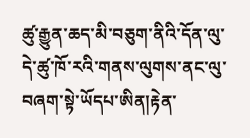ཚུ་རྒྱུན་ཆད་མི་བཅུག་ནིའི་དོན་ལུ་ དེ་ཚུ་ཁོ་རའི་གནས་ལུགས་ནང་ལུ་བཞག་སྟེ་ཡོདཔ་ཨིན།རྟེན་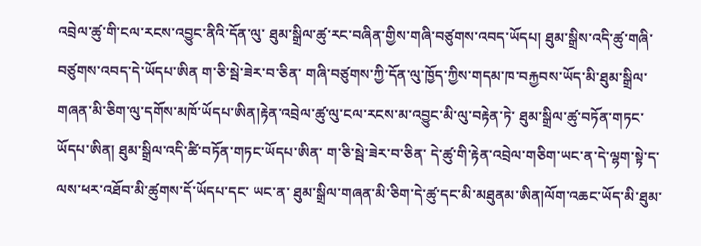འབྲེལ་ཚུ་གི་ངལ་རངས་འབྱུང་ནིའི་དོན་ལུ་ ཐུམ་སྒྲིལ་ཚུ་རང་བཞིན་གྱིས་གཞི་བཙུགས་འབད་ཡོདཔ། ཐུམ་སྒྲིས་འདི་ཚུ་གཞི་བཙུགས་འབད་དེ་ཡོདཔ་ཨིན ག་ཅི་སྦེ་ཟེར་བ་ཅིན་ གཞི་བཙུགས་ཀྱི་དོན་ལུ་ཁྱོད་ཀྱིས་གདམ་ཁ་བརྐྱབས་ཡོད་མི་ཐུམ་སྒྲིལ་གཞན་མི་ཅིག་ལུ་དགོས་མཁོ་ཡོདཔ་ཨིན།རྟེན་འབྲེལ་ཚུ་ལུ་ངལ་རངས་མ་འབྱུང་མི་ལུ་བརྟེན་ཏེ་ ཐུམ་སྒྲིལ་ཚུ་བཏོན་གཏང་ཡོདཔ་ཨིན། ཐུམ་སྒྲིལ་འདི་ཚི་བཏོན་གཏང་ཡོདཔ་ཨིན་ ག་ཅི་སྦེ་ཟེར་བ་ཅིན་ དེ་ཚུ་གི་རྟེན་འབྲེལ་གཅིག་ཡང་ན་དེ་ལྷག་སྟེ་ད་ལས་ཕར་འཐོབ་མི་ཚུགས་དོ་ཡོདཔ་དང་ ཡང་ན་ ཐུམ་སྒྲིལ་གཞན་མི་ཅིག་དེ་ཚུ་དང་མི་མཐུནམ་ཨིན།ལོག་འཆང་ཡོད་མི་ཐུམ་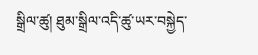སྒྲིལ་ཚུ། ཐུམ་སྒྲིལ་འདི་ཚུ་ཡར་བསྐྱེད་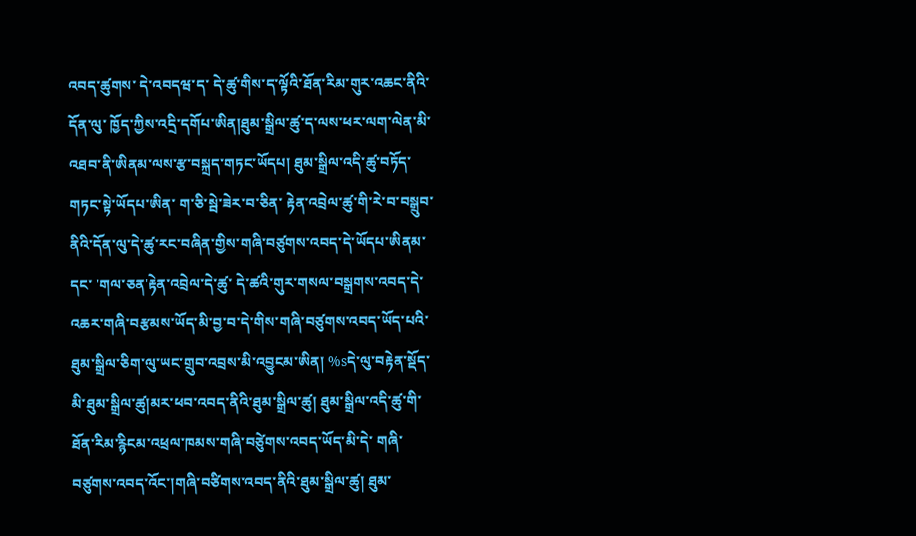འབད་ཚུགས་ དེ་འབདཝ་ད་ དེ་ཚུ་གིས་ད་ལྟོའི་ཐོན་རིམ་གུར་འཆང་ནིའི་དོན་ལུ་ ཁྱོད་ཀྱིས་འདྲི་དགོཔ་ཨིན།ཐུམ་སྒྲིལ་ཚུ་ད་ལས་ཕར་ལག་ལེན་མི་འཐབ་ནི་ཨིནམ་ལས་རྩ་བསྐྲད་གཏང་ཡོདཔ། ཐུམ་སྒྲིལ་འདི་ཚུ་བཏོད་གཏང་སྟེ་ཡོདཔ་ཨིན་ ག་ཅི་སྦེ་ཟེར་བ་ཅིན་ རྟེན་འབྲེལ་ཚུ་གི་རེ་བ་བསྒྲུབ་ནིའི་དོན་ལུ་དེ་ཚུ་རང་བཞིན་གྱིས་གཞི་བཙུགས་འབད་དེ་ཡོདཔ་ཨིནམ་དང་ 'གལ་ཅན'རྟེན་འབྲེལ་དེ་ཚུ་ དེ་ཚའི་གུར་གསལ་བསྒྲགས་འབད་དེ་ འཆར་གཞི་བརྩམས་ཡོད་མི་བྱ་བ་དེ་གིས་གཞི་བཙུགས་འབད་ཡོད་པའི་ཐུམ་སྒྲིལ་ཅིག་ལུ་ཡང་གྲུབ་འབྲས་མི་འབྱུངམ་ཨིན། %sདེ་ལུ་བརྟེན་སྡོད་མི་ཐུམ་སྒྲིལ་ཚུ།མར་ཕབ་འབད་ནིའི་ཐུམ་སྒྲིལ་ཚུ། ཐུམ་སྒྲིལ་འདི་ཚུ་གི་ཐོན་རིམ་རྙིངམ་འཕྲལ་ཁམས་གཞི་བཙེུགས་འབད་ཡོད་མི་དེ་ གཞི་བཙུགས་འབད་འོང་།གཞི་བཙིགས་འབད་ནིའི་ཐུམ་སྒྲིལ་ཚུ། ཐུམ་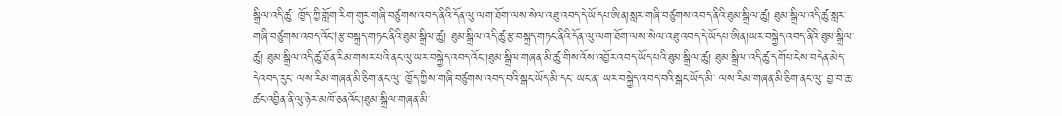སྒྲིལ་འདི་ཚུ་ ཁྱོད་ཀྱི་གློག་རིག་གུར་གཞི་བཙུགས་འབད་ནིའི་དོན་ལུ་ལག་ཐོག་ལས་སེལ་འཐུ་འབད་དེ་ཡོདཔ་ཨིན།སླར་གཞི་བཙུགས་འབད་ནིའི་ཐུམ་སྒྲིལ་ཚུ། ཐུམ་སྒྲིལ་འདི་ཚུ་སླར་གཞི་བཙུགས་འབད་འོང།རྩ་བསྐྲད་གཏང་ནིའི་ཐུམ་སྒྲིལ་ཚུ། ཐུམ་སྒྲིལ་འདི་ཚུ་རྩ་བསྐྲད་གཏང་ནིའི་དོན་ལུ་ལག་ཐོག་ལས་སེལ་འཐུ་འབད་དེ་ཡོདཔ་ཨིན།ཡར་བསྐྱེད་འབད་ནིའི་ཐུམ་སྒྲིལ་ཚུ། ཐུམ་སྒྲིལ་འདི་ཚུ་ཐོན་རིམ་གསར་པའི་ནང་ལུ་ཡར་བསྐྱེད་འབད་འོང་།ཐུམ་སྒྲིལ་གཞན་མི་ཚུ་གིས་འོས་འབྱོར་འབད་ཡོད་པའི་ཐུམ་སྒྲིལ་ཚུ། ཐུམ་སྒྲིལ་འདི་ཚུ་དགོཔ་ངེས་བདེན་མེད་དེའབད་རུང་ ལས་རིམ་གཞན་མི་ཅིག་ནང་ལུ་ ཁྱོད་ཀྱིས་གཞི་བཙུགས་འབད་བའི་སྒང་ཡོད་མི་དང་ ཡང་ན་ ཡར་བསྐྱེད་འབད་བའི་སྒང་ཡོད་མི་ ལས་རིམ་གཞན་མི་ཅིག་ནང་ལུ་ བྱ་བ་ཆ་ཚང་འབྱིན་ནི་ལུ་ཉེར་མཁོ་ཅནའོང་།ཐུམ་སྒྲིལ་གཞན་མི་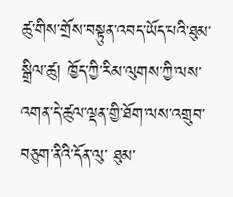ཚུ་གིས་གྲོས་བསྟུན་འབད་ཡོད་པའི་ཐུམ་སྒྲིལ་ཚུ། ཁྱོད་ཀྱི་རིམ་ལུགས་ཀྱི་ལས་འགན་དེ་ཚུལ་ལྡན་གྱི་ཐོག་ལས་འགྲུབ་བཅུག་ནིའི་དོན་ལུ་ ཐུམ་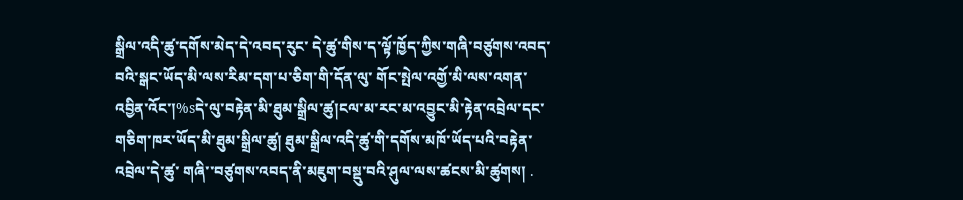སྒྲིལ་འདི་ཚུ་དགོས་མེད་དེ་འབད་རུང་ དེ་ཚུ་གིས་ད་ལྟོ་ཁྱོད་ཀྱིས་གཞི་བཙུགས་འབད་བའི་སྒང་ཡོད་མི་ལས་རིམ་དག་པ་ཅིག་གི་དོན་ལུ་ གོང་སྤེལ་འགྱོ་མི་ལས་འགན་འབྱིན་འོང་།%sདེ་ལུ་བརྟེན་མི་ཐུམ་སྒྲིལ་ཚུ།ངལ་མ་རང་མ་འབྱུང་མི་རྟེན་འབྲེལ་དང་གཅིག་ཁར་ཡོད་མི་ཐུམ་སྒྲིལ་ཚུ། ཐུམ་སྒྲིལ་འདི་ཚུ་གི་དགོས་མཁོ་ཡོད་པའི་བརྟེན་འབྲེལ་དེ་ཚུ་ གཞི་་བཙུགས་འབད་ནི་མཇུག་བསྡུ་བའི་ཤུལ་ལས་ཚངས་མི་ཚུགས། .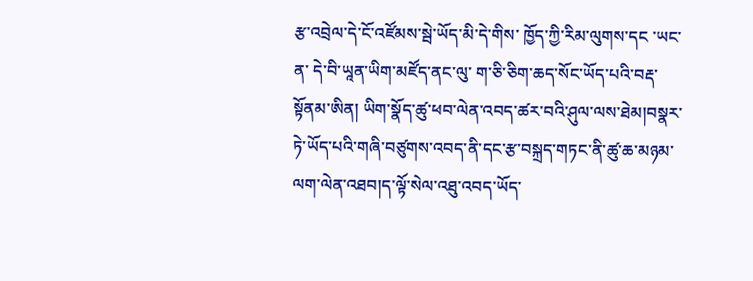རྩ་འབྲེལ་དེ་ངོ་འཛོམས་སྦེ་ཡོད་མི་དེ་གིས་ ཁྱོད་ཀྱི་རིམ་ལུགས་དང ་ཡང་ན་ དེ་བི་ཡཱན་ཡིག་མཛོད་ནང་ལུ་ ག་ཅི་ཅིག་ཆད་སོང་ཡོད་པའི་བརྡ་སྟོནམ་ཨིན། ཡིག་སྣོད་ཚུ་ཕབ་ལེན་འབད་ཚར་བའི་ཤུལ་ལས་ཐེམ།བསྣར་ཏེ་ཡོད་པའི་གཞི་བཙུགས་འབད་ནི་དང་རྩ་བསྐྲད་གཏང་ནི་ཚུ་ཆ་མཉམ་ལག་ལེན་འཐབ།ད་ལྟོ་སེལ་འཐུ་འབད་ཡོད་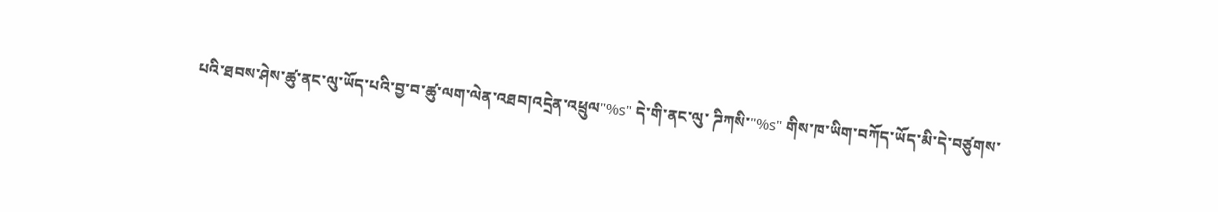པའི་ཐབས་ཤེས་ཚུ་ནང་ལུ་ཡོད་པའི་བྱ་བ་ཚུ་ལག་ལེན་འཐབ།འདྲེན་འཕྲུལ"%s" དེ་གི་ནང་ལུ་ ཌིཀསི་"%s" གིས་ཁ་ཡིག་བཀོད་ཡོད་མི་དེ་བཙུགས་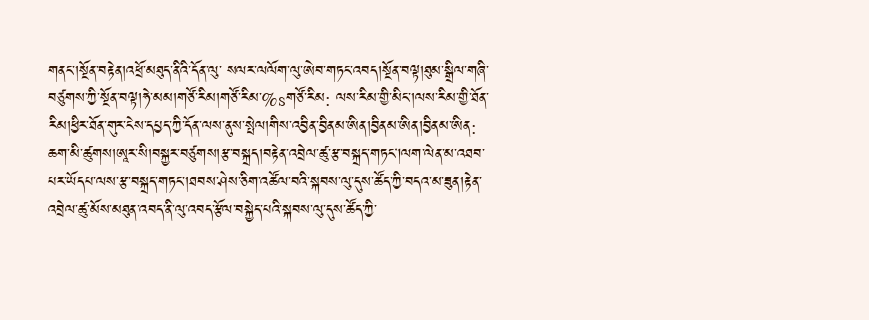གནང་།སྔོན་བརྟེན།འཕྲོ་མཐུད་ནིའི་དོན་ལུ་ སལར་ལལོག་ལུ་ཨེབ་གཏང་འབད།སྔོན་བལྟ།ཐུམ་སྒྲིལ་གཞི་བཙུགས་ཀྱི་སྔོན་བལྟ།ཧེ་མམ།གཙོ་རིམ།གཙོ་རིམ་%sགཙོ་རིམ: ལས་རིམ་གྱི་མིང་།ལས་རིམ་གྱི་ཐོན་རིམ།ཕྱིར་ཐོན་གུར་ངེས་དཔྱད་ཀྱི་དོན་ལས་ནུས་སྤེལ།གིས་འབྱིན་བྱིནམ་ཨིན།བྱིནམ་ཨིན།བྱིནམ་ཨིན: ཆག་མི་ཚུགས།ཨཱར་སི།བསྐྱར་བཙུགས།རྩ་བསྐྲད།བརྟེན་འབྲེལ་ཚུ་རྩ་བསྐྲད་གཏང།ལག་ལེན་མ་འཐབ་པར་ཡོདཔ་ལས་རྩ་བསྐྲད་གཏང་།ཐབས་ཤེས་ཅིག་འཚོལ་བའི་སྐབས་ལུ་དུས་ཚོད་ཀྱི་བདའ་མ་ཟུན།རྟེན་འབྲེལ་ཚུ་མོས་མཐུན་འབད་ནི་ལུ་འབད་རྩོལ་བསྐྱེད་པའི་སྐབས་ལུ་དུས་ཚོད་ཀྱི་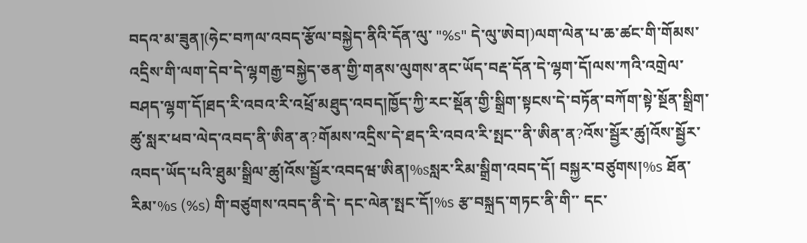བདའ་མ་ཟུན།(ཧེང་བཀལ་འབད་རྩོལ་བསྐྱེད་ནིའི་དོན་ལུ་ "%s" དེ་ལུ་ཨེབ།)ལག་ལེན་པ་ཆ་ཚང་གི་གོམས་འདྲིས་གི་ལག་དེབ་དེ་ལྷགརྒྱ་བསྐྱེད་ཅན་གྱི་གནས་ལུགས་ནང་ཡོད་བརྡ་དོན་དེ་ལྷག་དོ།ལས་ཀའི་འགྲེལ་བཤད་ལྷག་དོ།ཐད་རི་འབའ་རི་འཕྲོ་མཐུད་འབད།ཁྱོད་ཀྱི་རང་སྡོན་གྱི་སྒྲིག་སྟངས་དེ་བཏོན་བཀོག་སྟེ་སྔོན་སྒྲིག་ཚུ་སླར་ཕབ་ལེད་འབད་ནི་ཨིན་ན?གོམས་འདྲིས་དེ་ཐད་རི་འབའ་རི་སྤང་་ནི་ཨིན་ན?འོས་སྦྱོར་ཚུ།འོས་སྦྱོར་འབད་ཡོད་པའི་ཐུམ་སྒྲིལ་ཚུ།འོས་སྦྱོར་འབདཝ་ཨིན།%sསླར་རིམ་སྒྲིག་འབད་དོ། བསྐྱར་བཙུགས།%s ཐོན་རིམ་%s (%s) གི་བཙུགས་འབད་ནི་དེ་ དང་ལེན་སྤང་དོ།%s རྩ་བསྐྲད་གཏང་ནི་གི་་ དང་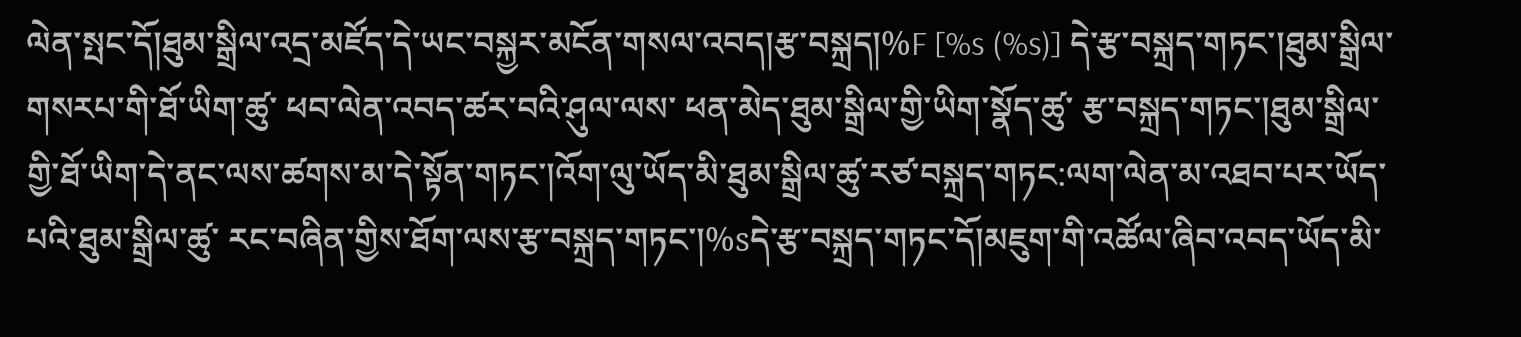ལེན་སྤང་དོ།ཐུམ་སྒྲིལ་འདྲ་མཛོད་དེ་ཡང་བསྐྱར་མངོན་གསལ་འབད།རྩ་བསྐྲད།%F [%s (%s)] དེ་རྩ་བསྐྲད་གཏང་།ཐུམ་སྒྲིལ་གསརཔ་གི་ཐོ་ཡིག་ཚུ་ ཕབ་ལེན་འབད་ཚར་བའི་ཤུལ་ལས་ ཕན་མེད་ཐུམ་སྒྲིལ་གྱི་ཡིག་སྣོད་ཚུ་ རྩ་བསྐྲད་གཏང་།ཐུམ་སྒྲིལ་གྱི་ཐོ་ཡིག་དེ་ནང་ལས་ཚགས་མ་དེ་སྟོན་གཏང་།འོག་ལུ་ཡོད་མི་ཐུམ་སྒྲིལ་ཚུ་རཙ་བསྐྲད་གཏང:ལག་ལེན་མ་འཐབ་པར་ཡོད་པའི་ཐུམ་སྒྲིལ་ཚུ་ རང་བཞིན་གྱིས་ཐོག་ལས་རྩ་བསྐྲད་གཏང་།%sདེ་རྩ་བསྐྲད་གཏང་དོ།མཇུག་གི་འཚོལ་ཞིབ་འབད་ཡོད་མི་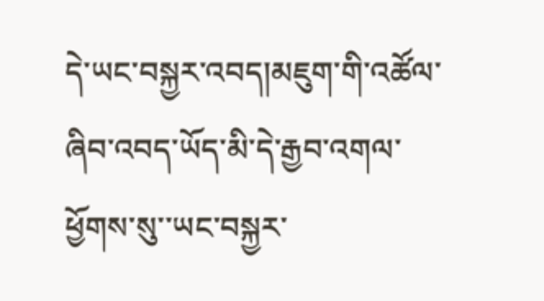དེ་ཡང་བསྐྱར་འབད།མཇུག་གི་འཚོལ་ཞིབ་འབད་ཡོད་མི་དེ་རྒྱབ་འགལ་ཕྱོགས་སུ་་ཡང་བསྐྱར་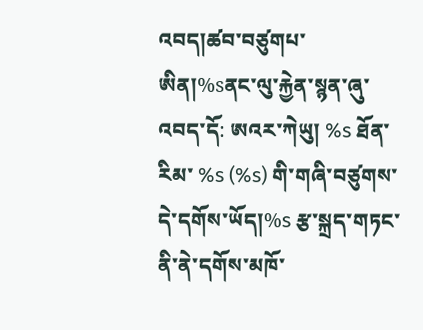འབད།ཚབ་བཙུགཔ་ཨིན།%sནང་ལུ་རྐྱེན་སྙན་ཞུ་འབད་དོ: ཨའར་ཀེཡུ། %s ཐོན་རིམ་ %s (%s) གི་གཞི་བཙུགས་དེ་དགོས་ཡོད།%s རྩ་སྐྲད་གཏང་ནི་ནེ་དགོས་མཁོ་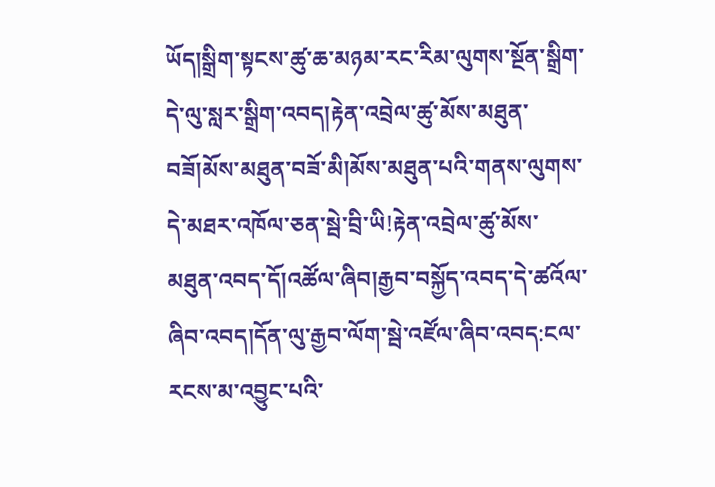ཡོད།སྒྲིག་སྟངས་ཚུ་ཆ་མཉམ་རང་རིམ་ལུགས་སྔོན་སྒྲིག་དེ་ལུ་སླར་སྒྲིག་འབད།རྟེན་འབྲེལ་ཚུ་མོས་མཐུན་བཟོ།མོས་མཐུན་བཟོ་མི།མོས་མཐུན་པའི་གནས་ལུགས་དེ་མཐར་འཁོལ་ཅན་སྦེ་བྲི་ཡི!རྟེན་འབྲེལ་ཚུ་མོས་མཐུན་འབད་དོ།འཚོལ་ཞིབ།རྒྱབ་བསྐྱོད་འབད་དེ་ཚའོལ་ཞིབ་འབད།དོན་ལུ་རྒྱབ་ལོག་སྦེ་འཛོལ་ཞིབ་འབད:ངལ་རངས་མ་འབྱུང་པའི་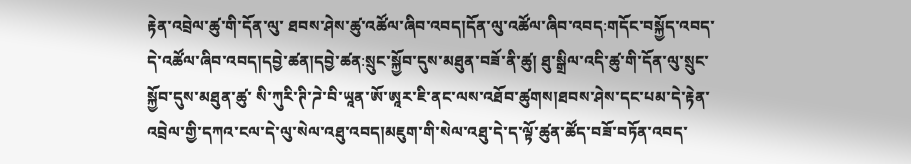རྟེན་འབྲེལ་ཚུ་གི་དོན་ལུ་ ཐབས་ཤེས་ཚུ་འཚོལ་ཞིབ་འབད།དོན་ལུ་འཚོལ་ཞིབ་འབད:གདོང་བསྐྱོད་འབད་དེ་འཚོལ་ཞིབ་འབད།དབྱེ་ཚན།དབྱེ་ཚན:སྲུང་སྐྱོབ་དུས་མཐུན་བཟོ་ནི་ཚུ། ཐུ་སྒྲིལ་འདི་ཚུ་གི་དོན་ལུ་སྲུང་སྐྱོབ་དུས་མཐུན་ཚུ་ སི་ཀུརི་ཊི་ཌེ་བི་ཡཱན་ཨོ་ཨཱར་ཇི་ནང་ལས་འཐོབ་ཚུགས།ཐབས་ཤེས་དང་པམ་དེ་རྟེན་འབྲེལ་གྱི་དཀའ་ངལ་དེ་ལུ་སེལ་འཐུ་འབད།མཇུག་གི་སེལ་འཐུ་དེ་ད་ལྟོ་ཚུན་ཚོད་བཟོ་བཏོན་འབད་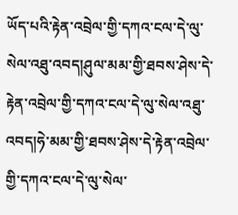ཡོད་པའི་རྟེན་འབྲེལ་གྱི་དཀའ་ངལ་དེ་ལུ་སེལ་འཐུ་འབད།ཤུལ་མམ་གྱི་ཐབས་ཤེས་དེ་རྟེན་འབྲེལ་གྱི་དཀའ་ངལ་དེ་ལུ་སེལ་འཐུ་འབད།ཧེ་མམ་གྱི་ཐབས་ཤེས་དེ་རྟེན་འབྲེལ་གྱི་དཀའ་ངལ་དེ་ལུ་སེལ་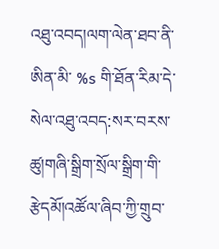འཐུ་འབད།ལག་ལེན་ཐབ་ནི་ཨིན་མི་ %s གི་ཐོན་རིམ་དེ་སེལ་འཐུ་འབད:སར་བརས་ཚུ།གཞི་སྒྲིག་སྲོལ་སྒྲིག་གི་རྩེདམོ།འཚོལ་ཞིབ་ཀྱི་གྲུབ་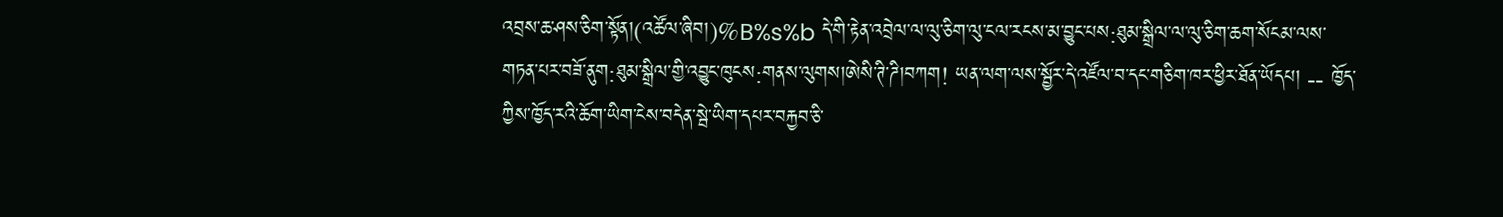འབྲས་ཆ་ཤས་ཅིག་སྟོན།(འཚོལ་ཞིབ།)%B%s%b དེ་གི་རྟེན་འབྲེལ་ལ་ལུ་ཅིག་ལུ་ངལ་རངས་མ་བྱུང་པས:ཐུམ་སྒྲིལ་ལ་ལུ་ཅིག་ཆག་སོངམ་ལས་གཏན་པར་བཟོ་ནུག:ཐུམ་སྒྲིལ་གྱི་འབྱུང་ཁུངས:གནས་ལུགས།ཨེསི་ཊི་ཌི།བཀག! ཡན་ལག་ལས་སྦྱོར་དེ་འཛོལ་བ་དང་གཅིག་ཁར་ཕྱིར་ཐོན་ཡོདཔ། -- ཁྱོད་ཀྱིས་ཁྱོད་རའི་ཆོག་ཡིག་ངེས་བདེན་སྦེ་ཡིག་དཔར་བརྐྱབ་ཅི་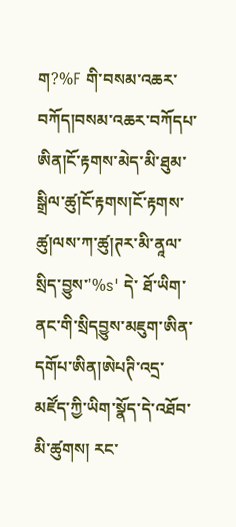ག?%F གི་བསམ་འཆར་བཀོད།བསམ་འཆར་བཀོདཔ་ཨིན།ངོ་རྟགས་མེད་མི་ཐུམ་སྒྲིལ་ཚུ།ངོ་རྟགས།ངོ་རྟགས་ཚུ།ལས་ཀ་ཚུ།ཊར་མི་ནཱལ་སྲིད་བྱུས་'%s' དེ་ ཐོ་ཡིག་ནང་གི་སྲིདབྱུས་མཇུག་ཨིན་དགོཔ་ཨིན།ཨེཔཊི་འདྲ་མཛོད་ཀྱི་ཡིག་སྣོད་དེ་འཐོབ་མི་ཚུགས། རང་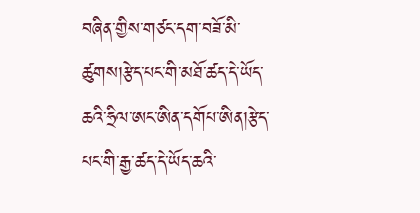བཞིན་གྱིས་གཙང་དག་བཟོ་མི་ཚུགས།རྩེད་པང་གི་མཐོ་ཚད་དེ་ཡོད་ཆའི་ཧྲིལ་ཨང་ཨིན་དགོཔ་ཨིན།རྩེད་པང་གི་རྒྱ་ཚད་དེ་ཡོད་ཆའི་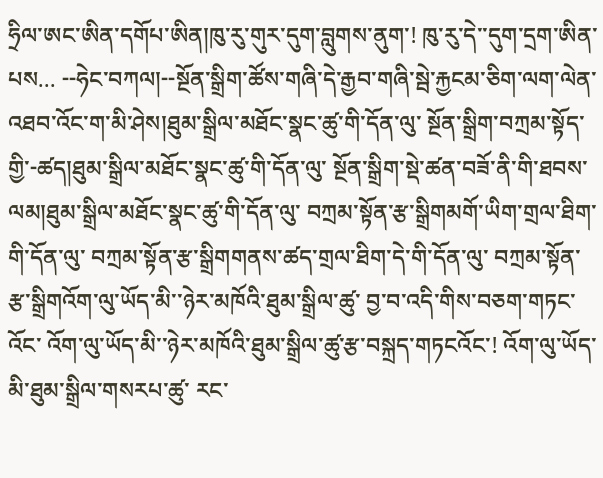ཧྲིལ་ཨང་ཨིན་དགོཔ་ཨིན།ཁུ་རུ་གུར་དུག་བླུགས་ནུག་! ཁུ་རུ་དེ་་དུག་དྲག་ཨིན་པས... --ཧེང་བཀལ།--སྔོན་སྒྲིག་ཚོས་གཞི་དེ་རྒྱབ་གཞི་སྦེ་རྐྱངམ་ཅིག་ལག་ལེན་འཐབ་འོང་ག་མི་ཤེས།ཐུམ་སྒྲིལ་མཐོང་སྣང་ཚུ་གི་དོན་ལུ་ སྔོན་སྒྲིག་བཀྲམ་སྟོད་གྱི་-ཚད།ཐུམ་སྒྲིལ་མཐོང་སྣང་ཚུ་གི་དོན་ལུ་ སྔོན་སྒྲིག་སྡེ་ཚན་བཟོ་ནི་གི་ཐབས་ལམ།ཐུམ་སྒྲིལ་མཐོང་སྣང་ཚུ་གི་དོན་ལུ་ བཀྲམ་སྟོན་རྩ་སྒྲིགམགོ་ཡིག་གྲལ་ཐིག་གི་དོན་ལུ་ བཀྲམ་སྟོན་རྩ་སྒྲིགགནས་ཚད་གྲལ་ཐིག་དེ་གི་དོན་ལུ་ བཀྲམ་སྟོན་རྩ་སྒྲིགའོག་ལུ་ཡོད་མི་་ཉེར་མཁོའི་ཐུམ་སྒྲིལ་ཚུ་ བྱ་བ་འདི་གིས་བཅག་གཏང་འོང་ འོག་ལུ་ཡོད་མི་་ཉེར་མཁོའི་ཐུམ་སྒྲིལ་ཚུ་རྩ་བསྐྲད་གཏངའོང་! འོག་ལུ་ཡོད་མི་ཐུམ་སྒྲིལ་གསརཔ་ཚུ་ རང་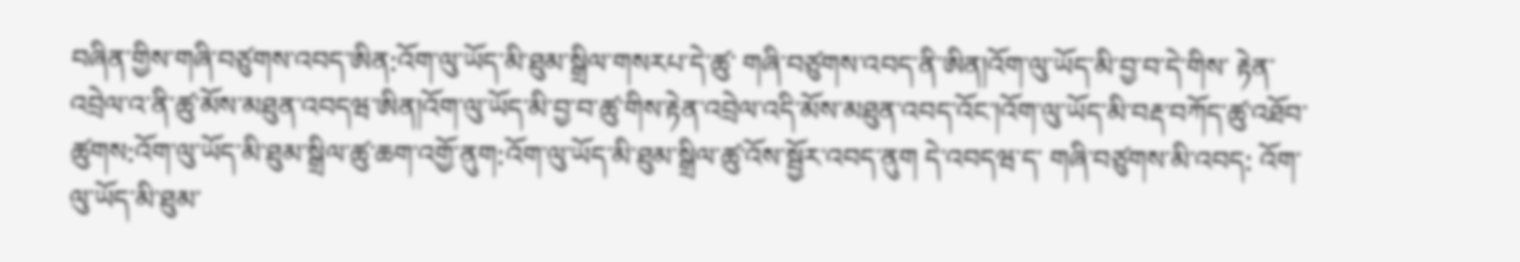བཞིན་གྱིས་གཞི་བཙུགས་འབད་ཨིན:འོག་ལུ་ཡོད་མི་ཐུམ་སྒྲིལ་གསརཔ་དེ་ཚུ་ གཞི་བཙུགས་འབད་ནི་ཨིན།འོག་ལུ་ཡོད་མི་བྱ་བ་དེ་གིས་ རྟེན་འབྲེལ་འ་ནི་ཚུ་མོས་མཐུན་འབདཝ་ཨིན།འོག་ལུ་ཡོད་མི་བྱ་བ་ཚུ་གིས་རྟེན་འབྲེལ་འདི་མོས་མཐུན་འབད་འོང་།འོག་ལུ་ཡོད་མི་བརྡ་བཀོད་ཚུ་འཐོབ་ཚུགས:འོག་ལུ་ཡོད་མི་ཐུམ་སྒྲིལ་ཚུ་ཆག་འགྱོ་ནུག:འོག་ལུ་ཡོད་མི་ཐུམ་སྒྲིལ་ཚུ་འོས་སྦྱོར་འབད་ནུག དེ་འབདཝ་ད་ གཞི་བཙུགས་མི་འབད: འོག་ལུ་ཡོད་མི་ཐུམ་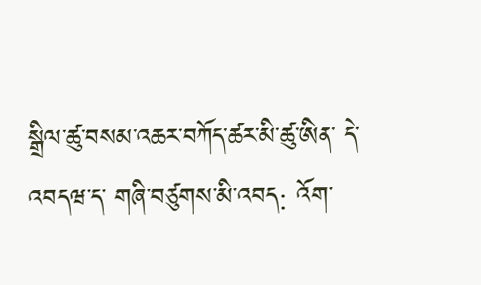སྒྲིལ་ཚུ་བསམ་འཆར་བཀོད་ཚར་མི་ཚུ་ཨིན་ དེ་འབདཝ་ད་ གཞི་བཙུགས་མི་འབད: འོག་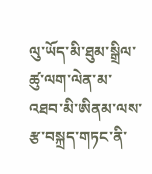ལུ་ཡོད་མི་ཐུམ་སྒྲིལ་ཚུ་ལག་ལེན་མ་འཐབ་མི་ཨིནམ་ལས་ རྩ་བསྐྲད་གཏང་ནི་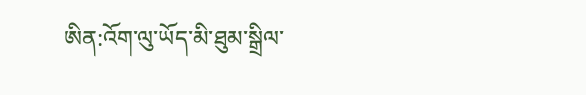ཨིན:འོག་ལུ་ཡོད་མི་ཐུམ་སྒྲིལ་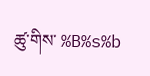ཚུ་གིས་ %B%s%b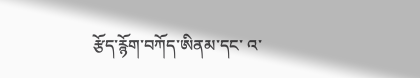རྩོད་རྙོག་བཀོད་ཨིནམ་དང་ འ་